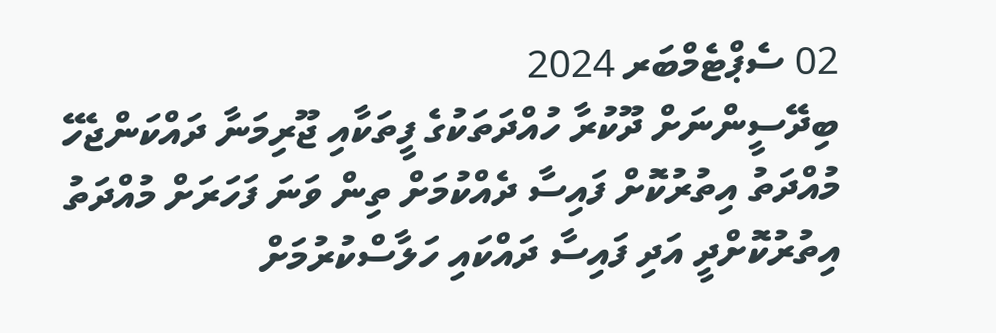02 ސެޕްޓެމްބަރ 2024
ބިދޭސީންނަށް ދޫކުރާ ހުއްދަތަކުގެ ފީތަކާއި ޖޫރިމަނާ ދައްކަންޖެހޭ މުއްދަތު އިތުރުކޮށް ފައިސާ ދެއްކުމަށް ތިން ވަނަ ފަހަރަށް މުއްދަތު އިތުރުކޮށްދީ އަދި ފައިސާ ދައްކައި ހަލާސްކުރުމަށް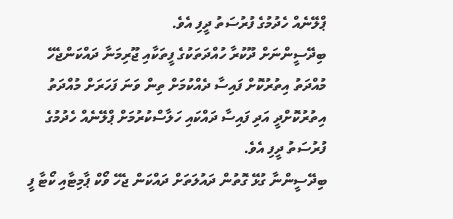ޕްލޭނެއް ހެދުމުގެ ފުރުސަތު ދީފި އެވެ.
ބިދޭސީންނަށް ދޫކުރާ ހުއްދަތަކުގެ ފީތަކާއި ޖޫރިމަނާ ދައްކަންޖެހޭ މުއްދަތު އިތުރުކޮށް ފައިސާ ދެއްކުމަށް ތިން ވަނަ ފަހަރަށް މުއްދަތު އިތުރުކޮށްދީ އަދި ފައިސާ ދައްކައި ހަލާސްކުރުމަށް ޕްލޭނެއް ހެދުމުގެ ފުރުސަތު ދީފި އެވެ.
ބިދޭސީންނާ ގުޅޭ ގޮތުން ދައުލަތަށް ދައްކަން ޖެހޭ ވޯކް ޕާމިޓާއި ކޯޓާ ފީ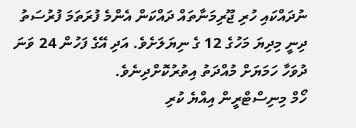ނުދައްކައި ހުރި ޖޫރިމަނާތައް ދައްކަން އެންމެ ފުރަތަމަ ފުރުސަތު ދިނީ މިދިޔަ މަހުގެ 12 ގެ ނިޔަލަށެވެ. އަދި އޭގެ ފަހުން 24 ވަނަ ދުވަހާ ހަމަޔަށް މުއްދަތު އިތުރުކޮށްދިނެވެ.
ހޯމް މިނިސްޓްރީން އިއްޔެ ކުރި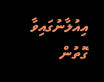އިއުލާނުގައިވާ ގޮތުން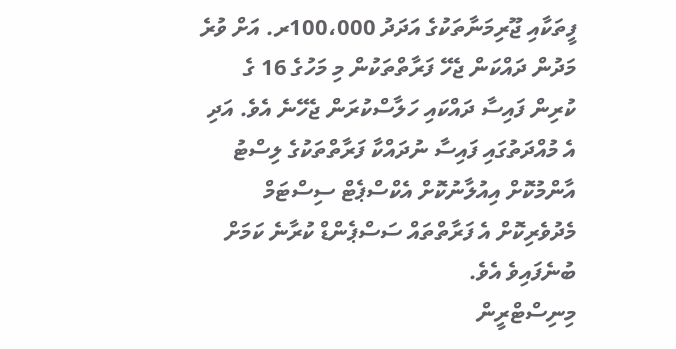ފީތަކާއި ޖޫރިމަނާތަކުގެ އަދަދު 100،000ރ. އަށް ވުރެ މަދުން ދައްކަން ޖެހޭ ފަރާތްތަކުން މި މަހުގެ 16 ގެ ކުރިން ފައިސާ ދައްކައި ހަލާސްކުރަން ޖެހޭނެ އެވެ. އަދި އެ މުއްދަތުގައި ފައިސާ ނުދައްކާ ފަރާތްތަކުގެ ލިސްޓު އާންމުކޮށް އިއުލާނުކޮށް އެކްސްޕެޓް ސިސްޓަމް މެދުވެރިކޮށް އެ ފަރާތްތައް ސަސްޕެންޑް ކުރާނެ ކަމަށް ބުނެފައިވެ އެވެ.
މިނިސްޓްރީން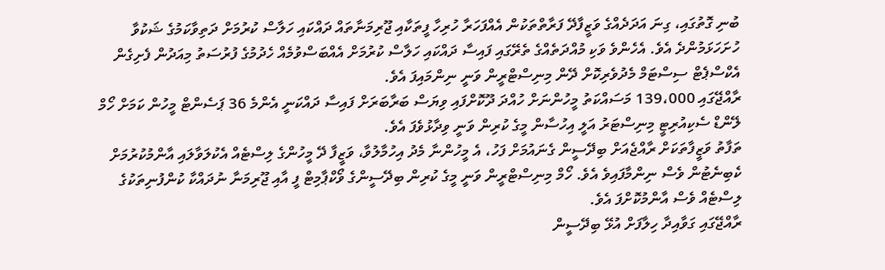ބުނި ގޮތުގައި، ގިނަ އަދަދެއްގެ ވަޒީފާދޭ ފަރާތްތަކުން އެއްފަހަރާ ހުރިހާ ފީތަކާއި ޖޫރިމަނާތައް ދައްކައި ހަލާސް ކުރުމަށް ދަތިވާކަމުގެ ޝަކުވާ ހުށަހަޅަމުންދެ އެވެ. އެހެންވެ ވަކި މުއްދަތެއްގެ ތެރޭގައި ފައިސާ ދައްކައި ހަލާސް ކުރުމަށް އެއްބަސްވުމެއް ހެދުމުގެ ފުރުސަތު މިއަދުން ފެށިގެން އެކްސްޕެޓް ސިސްޓަމް މެދުވެރިކޮށް ދޭން މިނިސްޓްރީން ވަނީ ނިންމައިފަ އެވެ.
ރާއްޖޭގައި 139،000 މަސައްކަތު މީހުންނަށް ހުއްދަ ދޫކޮށްފައި ވިޔަސް ބަރާބަރަށް ފައިސާ ދައްކަނީ އެންމެ 36 ޕަސެންޓް މީހުން ކަމަށް ހޯމް ލޭންޑް ސެކިއުރިޓީ މިނިސްޓަރު އަލީ އިހުސާން މީގެ ކުރިން ވަނީ ވިދާޅުވެފަ އެވެ.
ތަފާތު ވަޒީފާތަކަށް ރާއްޖެއަށް ބިދޭސީން ގެނައުމަށް ފަހު، އެ މީހުންނާ މެދު އިހުމާލުވާ، ވަޒީފާ ދޭ މީހުންގެ ލިސްޓެއް އެކުލަވާލައި އާންމުކުރުމަށް ކެބިނެޓުން ވެސް ނިންމާފައިވެ އެވެ. ހޯމް މިނިސްޓްރީން ވަނީ މީގެ ކުރިން ބިދޭސީންގެ ވޯކްޕާމިޓް ފީ އާއި ޖޫރިމަނާ ނުދައްކާ ކުންފުނިތަކުގެ ލިސްޓެއް ވެސް އާންމުކޮށްފަ އެވެ.
ރާއްޖޭގައި ގަވާއިދާ ހިލާފަށް އުޅޭ ބިދޭސީން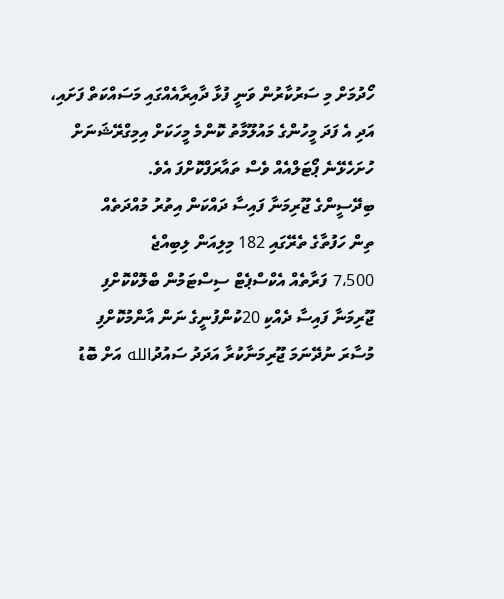ހޯދުމަށް މި ސަރުކާރުން ވަނީ ފުޅާ ދާއިރާއެއްގައި މަސައްކަތް ފަށައި، އަދި އެ ފަދަ މީހުންގެ މައުލޫމާތު ކޮންމެ މީހަކަށް އިމިގްރޭޝަނަށް ހުށަހެޅޭނެ ޕޯޓަލްއެއް ވެސް ތައާރަފްކޮށްފަ އެވެ.
ބިދޭސީންގެ ޖޫރިމަނާ ފައިސާ ދައްކަން އިތުރު މުއްދަތެއް
ތިން ހަފުތާގެ ތެރޭގައި 182 މިލިއަން ލިބިއްޖެ
7،500 ފަރާތެއް އެކްސްޕެޓް ސިސްޓަމުން ބްލޮކްކޮށްފި
ޖޫރިމަނާ ފައިސާ ދެއްކި 20ކުންފުނީގެ ނަން އާންމުކޮށްފި
މުސާރަ ނުދޭނަމަ ޖޫރިމަނާކުރާ އަދަދު ސައުދުالله އަށް ބޮޑު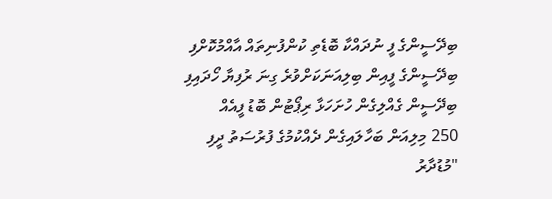ބިދޭސީންގެ ފީ ނުދައްކާ ބޮޑެތި ކުންފުނިތައް އާއްމުކޮށްފި
ބިދޭސީންގެ ފީއިން ބިލިއަނަކަށްވުރެ ގިނަ ރުފިޔާ ހޯދައިފި
ބިދޭސީން ގެއްލިގެން ހުށަހަޅާ ރިޕޯޓުން ބޮޑު ފީއެއް
250 މިލިއަން ބަހާލައިގެން ދެއްކުމުގެ ފުރުސަތު ދީފި
"މުޑުދާރު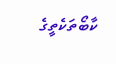ކާބޯތަކެތީގެ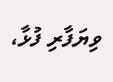ވިޔަފާރި ފުޅާ،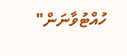ހުއްޓުވާނަން"